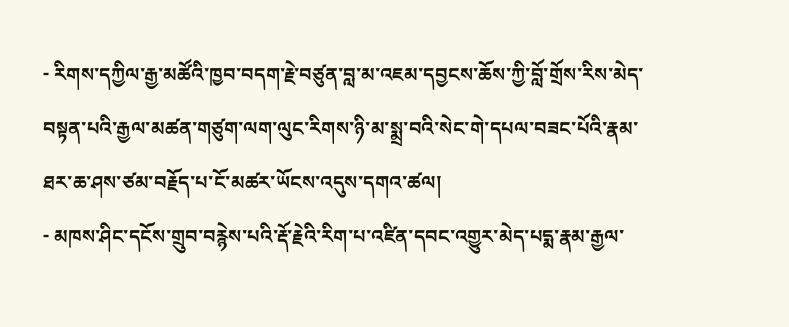- རིགས་དཀྱིལ་རྒྱ་མཚོའི་ཁྱབ་བདག་རྗེ་བཙུན་བླ་མ་འཇམ་དབྱངས་ཆོས་ཀྱི་བློ་གྲོས་རིས་མེད་བསྟན་པའི་རྒྱལ་མཚན་གཙུག་ལག་ལུང་རིགས་ཉི་མ་སྨྲ་བའི་སེང་གེ་དཔལ་བཟང་པོའི་རྣམ་ཐར་ཆ་ཤས་ཙམ་བརྗོད་པ་ངོ་མཚར་ཡོངས་འདུས་དགའ་ཚལ།
- མཁས་ཤིང་དངོས་གྲུབ་བརྙེས་པའི་རྡོ་རྗེའི་རིག་པ་འཛིན་དབང་འགྱུར་མེད་པདྨ་རྣམ་རྒྱལ་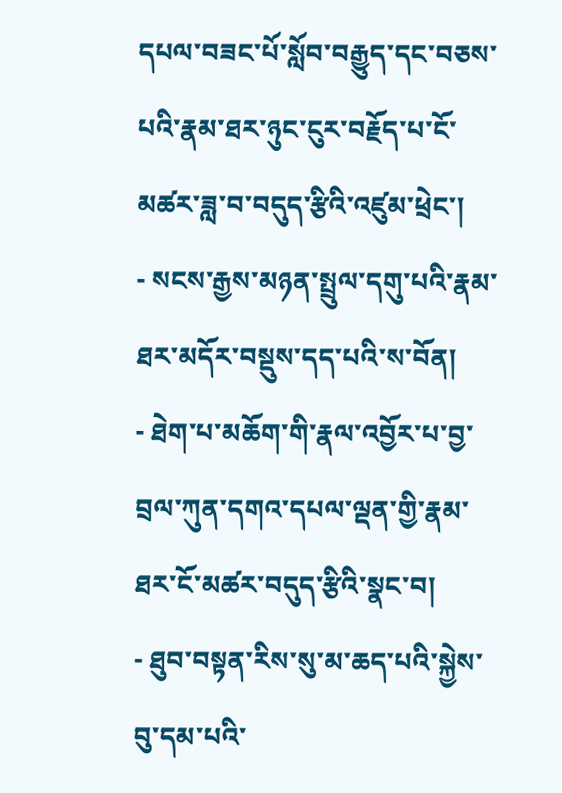དཔལ་བཟང་པོ་སློབ་བརྒྱུད་དང་བཅས་པའི་རྣམ་ཐར་ཉུང་ངུར་བརྗོད་པ་ངོ་མཚར་ཟླ་བ་བདུད་རྩིའི་འཛུམ་ཕྲེང་།
- སངས་རྒྱས་མཉན་སྤྲུལ་དགུ་པའི་རྣམ་ཐར་མདོར་བསྡུས་དད་པའི་ས་བོན།
- ཐེག་པ་མཆོག་གི་རྣལ་འབྱོར་པ་བྱ་བྲལ་ཀུན་དགའ་དཔལ་ལྡན་གྱི་རྣམ་ཐར་ངོ་མཚར་བདུད་རྩིའི་སྣང་བ།
- ཐུབ་བསྟན་རིས་སུ་མ་ཆད་པའི་སྐྱེས་བུ་དམ་པའི་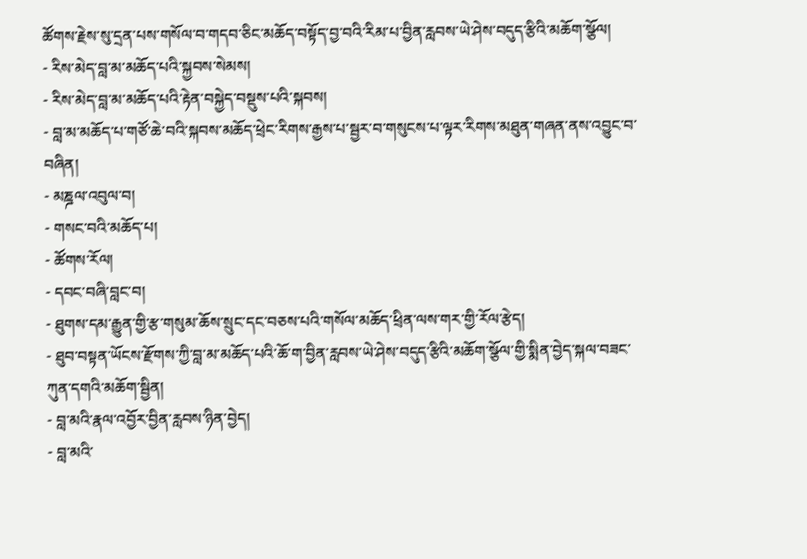ཚོགས་རྗེས་སུ་དྲན་པས་གསོལ་བ་གདབ་ཅིང་མཆོད་བསྟོད་བྱ་བའི་རིམ་པ་བྱིན་རླབས་ཡེ་ཤེས་བདུད་རྩིའི་མཆོག་སྩོལ།
- རིས་མེད་བླ་མ་མཆོད་པའི་སྐྱབས་སེམས།
- རིས་མེད་བླ་མ་མཆོད་པའི་རྟེན་བསྐྱེད་བསྡུས་པའི་སྐབས།
- བླ་མ་མཆོད་པ་གཙོ་ཆེ་བའི་སྐབས་མཆོད་ཕྲེང་རིགས་རྒྱས་པ་སྦྱར་བ་གསུངས་པ་ལྟར་རིགས་མཐུན་གཞན་ནས་འབྱུང་བ་བཞིན།
- མཎྜལ་འབུལ་བ།
- གསང་བའི་མཆོད་པ།
- ཚོགས་རོལ།
- དབང་བཞི་བླང་བ།
- ཐུགས་དམ་རྒྱུན་གྱི་རྩ་གསུམ་ཆོས་སྲུང་དང་བཅས་པའི་གསོལ་མཆོད་ཕྲིན་ལས་གར་གྱི་རོལ་རྩེད།
- ཐུབ་བསྟན་ཡོངས་རྫོགས་ཀྱི་བླ་མ་མཆོད་པའི་ཆོ་ག་བྱིན་རླབས་ཡེ་ཤེས་བདུད་རྩིའི་མཆོག་སྩོལ་གྱི་སྨིན་བྱེད་སྐལ་བཟང་ཀུན་དགའི་མཆོག་སྦྱིན།
- བླ་མའི་རྣལ་འབྱོར་བྱིན་རླབས་ཉིན་བྱེད།
- བླ་མའི་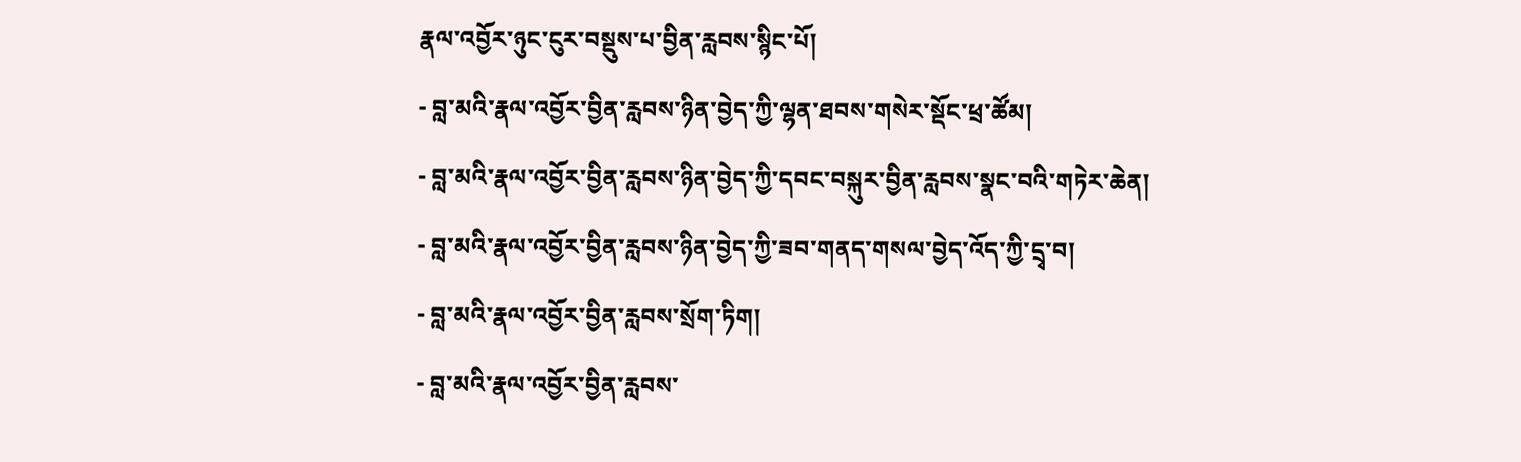རྣལ་འབྱོར་ཉུང་ངུར་བསྡུས་པ་བྱིན་རླབས་སྙིང་པོ།
- བླ་མའི་རྣལ་འབྱོར་བྱིན་རླབས་ཉིན་བྱེད་ཀྱི་ལྷན་ཐབས་གསེར་སྡོང་ཕྲ་ཚོམ།
- བླ་མའི་རྣལ་འབྱོར་བྱིན་རླབས་ཉིན་བྱེད་ཀྱི་དབང་བསྐུར་བྱིན་རླབས་སྣང་བའི་གཏེར་ཆེན།
- བླ་མའི་རྣལ་འབྱོར་བྱིན་རླབས་ཉིན་བྱེད་ཀྱི་ཟབ་གནད་གསལ་བྱེད་འོད་ཀྱི་དྲྭ་བ།
- བླ་མའི་རྣལ་འབྱོར་བྱིན་རླབས་སྲོག་ཏིག།
- བླ་མའི་རྣལ་འབྱོར་བྱིན་རླབས་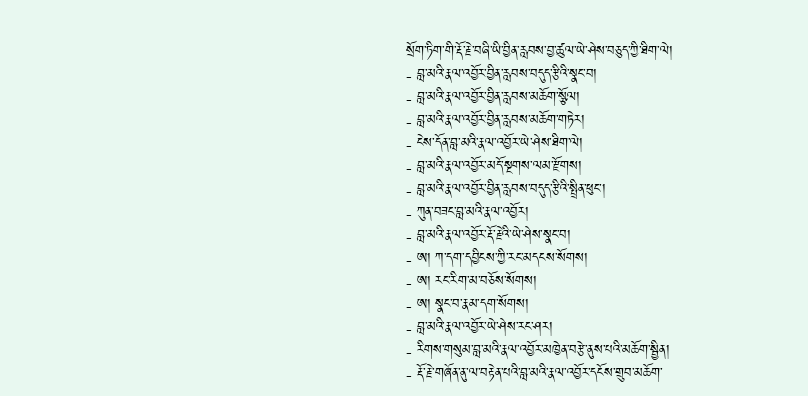སྲོག་ཏིག་གི་རྡོ་རྗེ་བཞི་ཡི་བྱིན་རླབས་བྱ་ཚུལ་ཡེ་ཤེས་བཅུད་ཀྱི་ཐིག་ལེ།
- བླ་མའི་རྣལ་འབྱོར་བྱིན་རླབས་བདུད་རྩིའི་སྣང་བ།
- བླ་མའི་རྣལ་འབྱོར་བྱིན་རླབས་མཆོག་སྩོལ།
- བླ་མའི་རྣལ་འབྱོར་བྱིན་རླབས་མཆོག་གཏེར།
- ངེས་དོན་བླ་མའི་རྣལ་འབྱོར་ཡེ་ཤེས་ཐིག་ལེ།
- བླ་མའི་རྣལ་འབྱོར་མདོ་སྔགས་ལམ་རྫོགས།
- བླ་མའི་རྣལ་འབྱོར་བྱིན་རླབས་བདུད་རྩིའི་སྤྲིན་ཕུང་།
- ཀུན་བཟང་བླ་མའི་རྣལ་འབྱོར།
- བླ་མའི་རྣལ་འབྱོར་རྡོ་རྗེའི་ཡེ་ཤེས་སྣང་བ།
- ཨ། ཀ་དག་དབྱིངས་ཀྱི་རང་མདངས་སོགས།
- ཨ། རང་རིག་མ་བཅོས་སོགས།
- ཨ། སྣང་བ་རྣམ་དག་སོགས།
- བླ་མའི་རྣལ་འབྱོར་ཡེ་ཤེས་རང་ཤར།
- རིགས་གསུམ་བླ་མའི་རྣལ་འབྱོར་མཁྱེན་བརྩེ་ནུས་པའི་མཆོག་སྦྱིན།
- རྡོ་རྗེ་གཞོན་ནུ་ལ་བརྟེན་པའི་བླ་མའི་རྣལ་འབྱོར་དངོས་གྲུབ་མཆོག་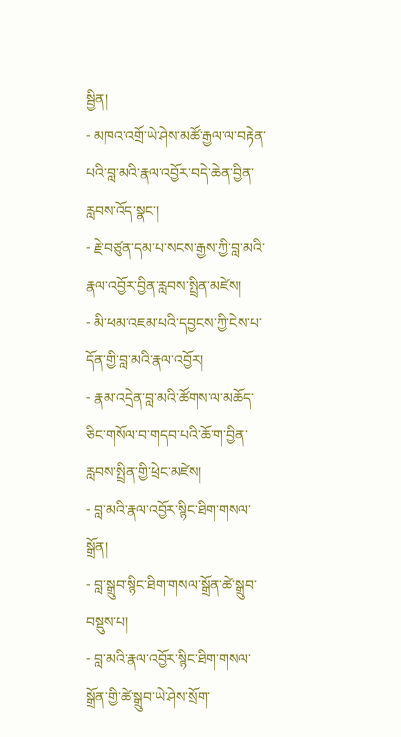སྦྱིན།
- མཁའ་འགྲོ་ཡེ་ཤེས་མཚོ་རྒྱལ་ལ་བརྟེན་པའི་བླ་མའི་རྣལ་འབྱོར་བདེ་ཆེན་བྱིན་རླབས་འོད་སྣང་།
- རྗེ་བཙུན་དམ་པ་སངས་རྒྱས་ཀྱི་བླ་མའི་རྣལ་འབྱོར་བྱིན་རླབས་སྤྲིན་མཛེས།
- མི་ཕམ་འཇམ་པའི་དབྱངས་ཀྱི་ངེས་པ་དོན་གྱི་བླ་མའི་རྣལ་འབྱོར།
- རྣམ་འདྲེན་བླ་མའི་ཚོགས་ལ་མཆོད་ཅིང་གསོལ་བ་གདབ་པའི་ཆོ་ག་བྱིན་རླབས་སྤྲིན་གྱི་ཕྲེང་མཛེས།
- བླ་མའི་རྣལ་འབྱོར་སྙིང་ཐིག་གསལ་སྒྲོན།
- བླ་སྒྲུབ་སྙིང་ཐིག་གསལ་སྒྲོན་ཚེ་སྒྲུབ་བསྡུས་པ།
- བླ་མའི་རྣལ་འབྱོར་སྙིང་ཐིག་གསལ་སྒྲོན་གྱི་ཚེ་སྒྲུབ་ཡེ་ཤེས་སྲོག་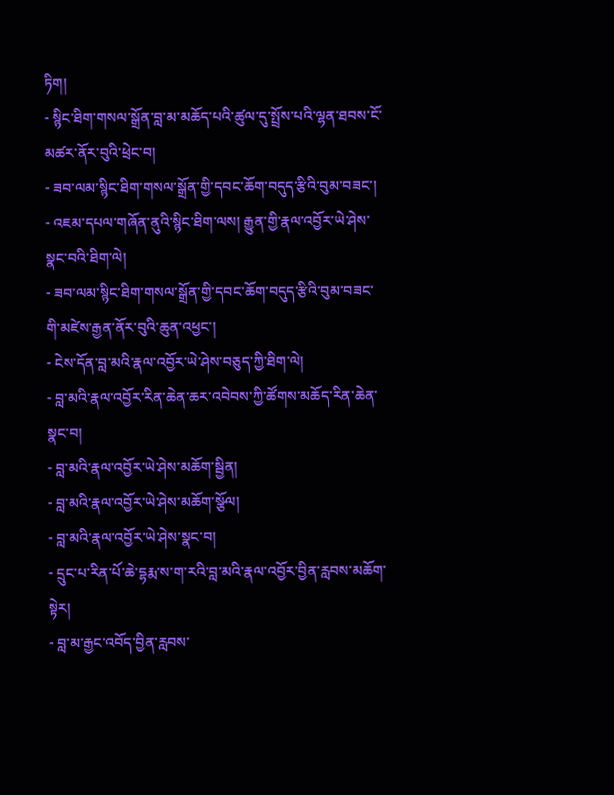ཏིག།
- སྙིང་ཐིག་གསལ་སྒྲོན་བླ་མ་མཆོད་པའི་ཚུལ་དུ་སྤྲོས་པའི་ལྷན་ཐབས་ངོ་མཚར་ནོར་བུའི་ཕྲེང་བ།
- ཟབ་ལམ་སྙིང་ཐིག་གསལ་སྒྲོན་གྱི་དབང་ཆོག་བདུད་རྩིའི་བུམ་བཟང་།
- འཇམ་དཔལ་གཞོན་ནུའི་སྙིང་ཐིག་ལས། རྒྱུན་གྱི་རྣལ་འབྱོར་ཡེ་ཤེས་སྣང་བའི་ཐིག་ལེ།
- ཟབ་ལམ་སྙིང་ཐིག་གསལ་སྒྲོན་གྱི་དབང་ཆོག་བདུད་རྩིའི་བུམ་བཟང་གི་མཛེས་རྒྱན་ནོར་བུའི་ཆུན་འཕྱང་།
- ངེས་དོན་བླ་མའི་རྣལ་འབྱོར་ཡེ་ཤེས་བཅུད་ཀྱི་ཐིག་ལེ།
- བླ་མའི་རྣལ་འབྱོར་རིན་ཆེན་ཆར་འབེབས་ཀྱི་ཚོགས་མཆོད་རིན་ཆེན་སྣང་བ།
- བླ་མའི་རྣལ་འབྱོར་ཡེ་ཤེས་མཆོག་སྦྱིན།
- བླ་མའི་རྣལ་འབྱོར་ཡེ་ཤེས་མཆོག་སྩོལ།
- བླ་མའི་རྣལ་འབྱོར་ཡེ་ཤེས་སྣང་བ།
- དྲུང་པ་རིན་པོ་ཆེ་དྷརྨ་ས་ག་རའི་བླ་མའི་རྣལ་འབྱོར་བྱིན་རླབས་མཆོག་སྟེར།
- བླ་མ་རྒྱང་འབོད་བྱིན་རླབས་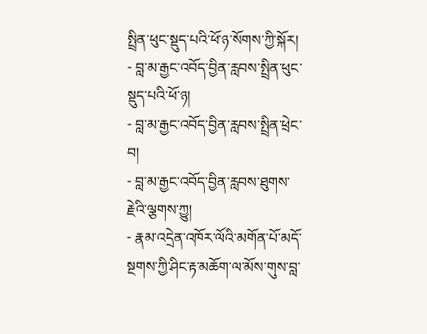སྤྲིན་ཕུང་སྡུད་པའི་ཕོ་ཉ་སོགས་ཀྱི་སྐོར།
- བླ་མ་རྒྱང་འབོད་བྱིན་རླབས་སྤྲིན་ཕུང་སྡུད་པའི་ཕོ་ཉ།
- བླ་མ་རྒྱང་འབོད་བྱིན་རླབས་སྤྲིན་ཕྲེང་བ།
- བླ་མ་རྒྱང་འབོད་བྱིན་རླབས་ཐུགས་རྗེའི་ལྕགས་ཀྱུ།
- རྣམ་འདྲེན་འཁོར་ལོའི་མགོན་པོ་མདོ་སྔགས་ཀྱི་ཤིང་རྟ་མཆོག་ལ་མོས་གུས་བླ་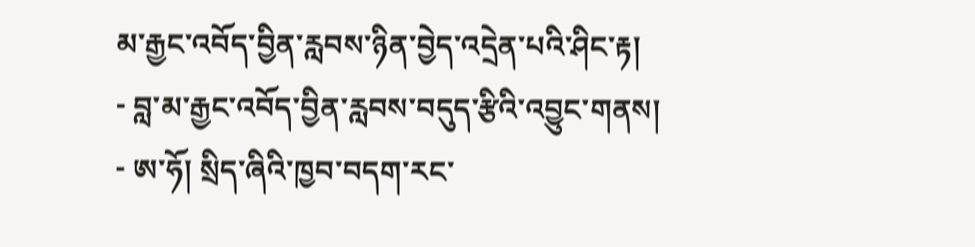མ་རྒྱང་འབོད་བྱིན་རླབས་ཉིན་བྱེད་འདྲེན་པའི་ཤིང་རྟ།
- བླ་མ་རྒྱང་འབོད་བྱིན་རླབས་བདུད་རྩིའི་འབྱུང་གནས།
- ཨ་ཧོ། སྲིད་ཞིའི་ཁྱབ་བདག་རང་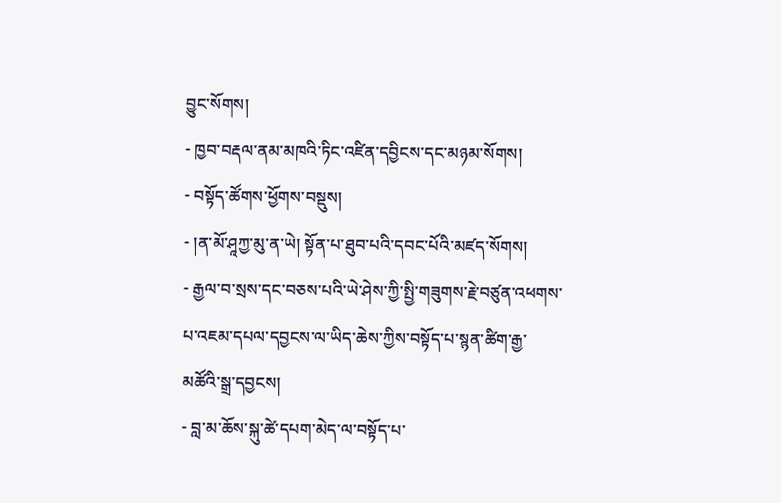བྱུང་སོགས།
- ཁྱབ་བརྡལ་ནམ་མཁའི་ཏིང་འཛིན་དབྱིངས་དང་མཉམ་སོགས།
- བསྟོད་ཚོགས་ཕྱོགས་བསྡུས།
- །ན་མོ་ཤཱཀྱ་མུ་ན་ཡེ། སྟོན་པ་ཐུབ་པའི་དབང་པོའི་མཛད་སོགས།
- རྒྱལ་བ་སྲས་དང་བཅས་པའི་ཡེ་ཤེས་ཀྱི་སྤྱི་གཟུགས་རྗེ་བཙུན་འཕགས་པ་འཇམ་དཔལ་དབྱངས་ལ་ཡིད་ཆེས་ཀྱིས་བསྟོད་པ་སྙན་ཚིག་རྒྱ་མཚོའི་སྒྲ་དབྱངས།
- བླ་མ་ཆོས་སྐུ་ཚེ་དཔག་མེད་ལ་བསྟོད་པ་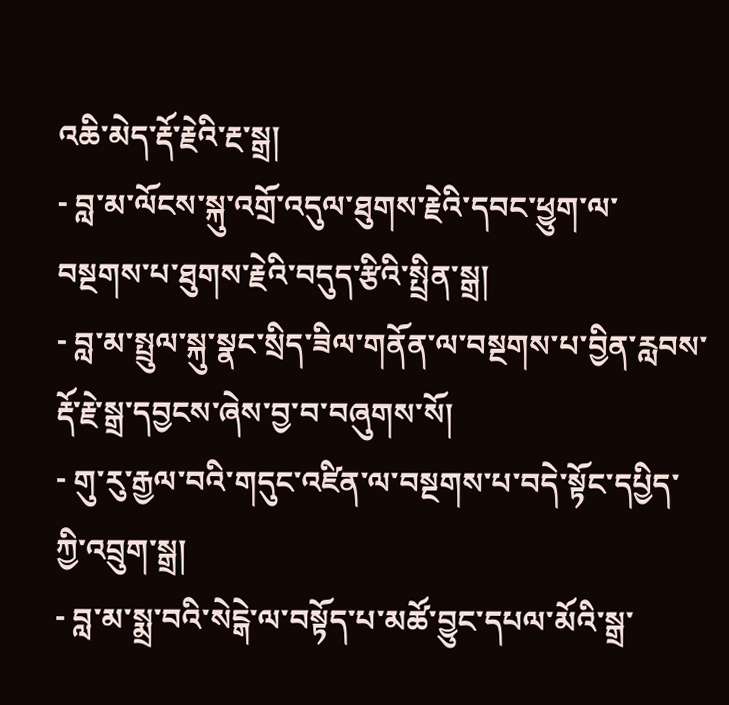འཆི་མེད་རྡོ་རྗེའི་རྔ་སྒྲ།
- བླ་མ་ལོངས་སྐུ་འགྲོ་འདུལ་ཐུགས་རྗེའི་དབང་ཕྱུག་ལ་བསྔགས་པ་ཐུགས་རྗེའི་བདུད་རྩིའི་སྤྲིན་སྒྲ།
- བླ་མ་སྤྲུལ་སྐུ་སྣང་སྲིད་ཟིལ་གནོན་ལ་བསྔགས་པ་བྱིན་རླབས་རྡོ་རྗེ་སྒྲ་དབྱངས་ཞེས་བྱ་བ་བཞུགས་སོ།
- གུ་རུ་རྒྱལ་བའི་གདུང་འཛིན་ལ་བསྔགས་པ་བདེ་སྟོང་དཔྱིད་ཀྱི་འབྲུག་སྒྲ།
- བླ་མ་སྨྲ་བའི་སེངྒེ་ལ་བསྟོད་པ་མཚོ་བྱུང་དཔལ་མོའི་སྒྲ་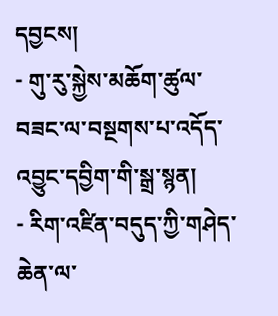དབྱངས།
- གུ་རུ་སྐྱེས་མཆོག་ཚུལ་བཟང་ལ་བསྔགས་པ་འདོད་འབྱུང་དབྱིག་གི་སྒྲ་སྙན།
- རིག་འཛིན་བདུད་ཀྱི་གཤེད་ཆེན་ལ་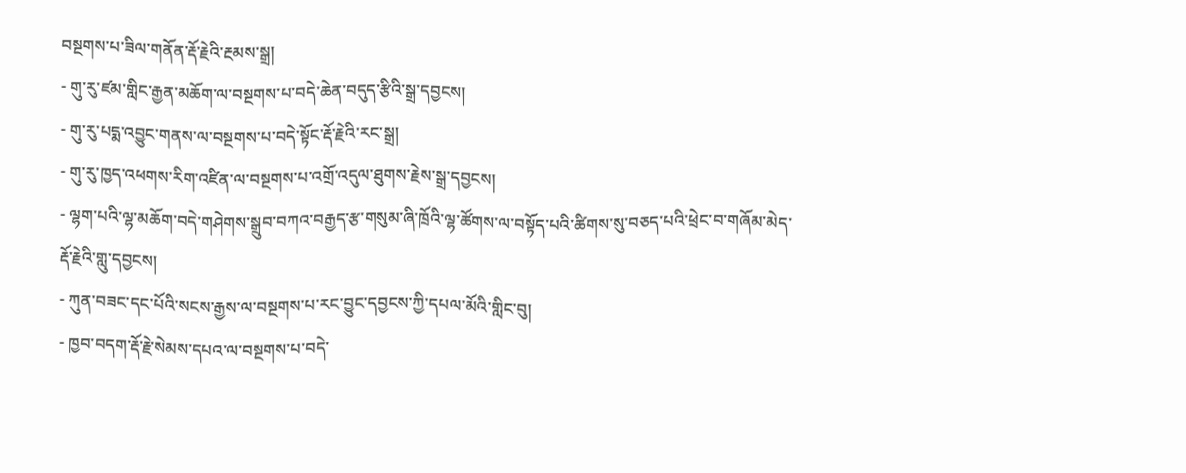བསྔགས་པ་ཟིལ་གནོན་རྡོ་རྗེའི་རྔམས་སྒྲ།
- གུ་རུ་ཛམ་གླིང་རྒྱན་མཆོག་ལ་བསྔགས་པ་བདེ་ཆེན་བདུད་རྩིའི་སྒྲ་དབྱངས།
- གུ་རུ་པདྨ་འབྱུང་གནས་ལ་བསྔགས་པ་བདེ་སྟོང་རྡོ་རྗེའི་རང་སྒྲ།
- གུ་རུ་ཁྱད་འཕགས་རིག་འཛིན་ལ་བསྔགས་པ་འགྲོ་འདུལ་ཐུགས་རྗེས་སྒྲ་དབྱངས།
- ལྷག་པའི་ལྷ་མཆོག་བདེ་གཤེགས་སྒྲུབ་བཀའ་བརྒྱད་རྩ་གསུམ་ཞི་ཁྲོའི་ལྷ་ཚོགས་ལ་བསྟོད་པའི་ཚིགས་སུ་བཅད་པའི་ཕྲེང་བ་གཞོམ་མེད་རྡོ་རྗེའི་གླུ་དབྱངས།
- ཀུན་བཟང་དང་པོའི་སངས་རྒྱས་ལ་བསྔགས་པ་རང་བྱུང་དབྱངས་ཀྱི་དཔལ་མོའི་གླིང་བུ།
- ཁྱབ་བདག་རྡོ་རྗེ་སེམས་དཔའ་ལ་བསྔགས་པ་བདེ་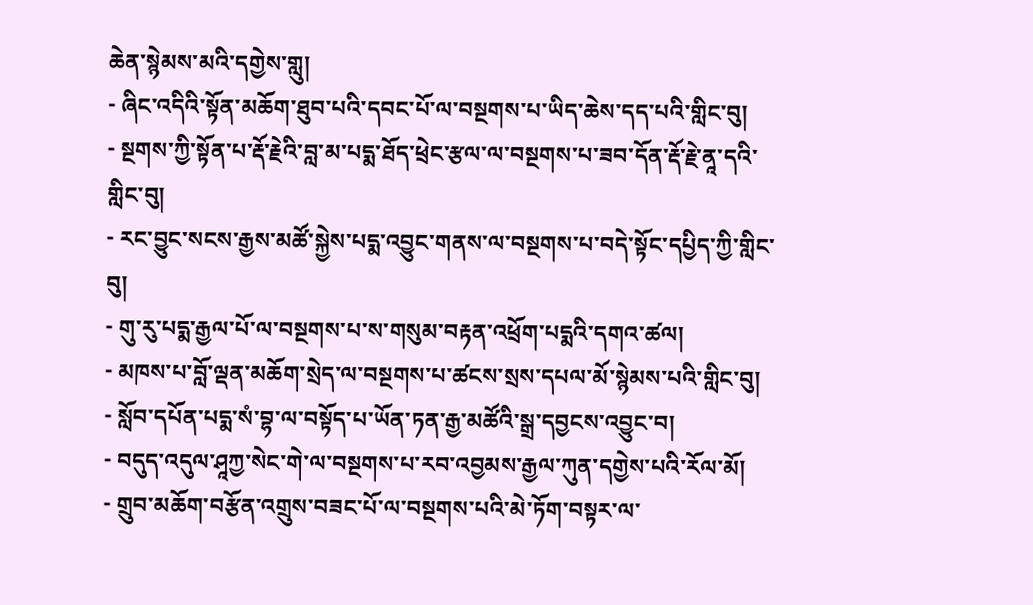ཆེན་སྙེམས་མའི་དགྱེས་གླུ།
- ཞིང་འདིའི་སྟོན་མཆོག་ཐུབ་པའི་དབང་པོ་ལ་བསྔགས་པ་ཡིད་ཆེས་དད་པའི་གླིང་བུ།
- སྔགས་ཀྱི་སྟོན་པ་རྡོ་རྗེའི་བླ་མ་པདྨ་ཐོད་ཕྲེང་རྩལ་ལ་བསྔགས་པ་ཟབ་དོན་རྡོ་རྗེ་ནཱ་དའི་གླིང་བུ།
- རང་བྱུང་སངས་རྒྱས་མཚོ་སྐྱེས་པདྨ་འབྱུང་གནས་ལ་བསྔགས་པ་བདེ་སྟོང་དཔྱིད་ཀྱི་གླིང་བུ།
- གུ་རུ་པདྨ་རྒྱལ་པོ་ལ་བསྔགས་པ་ས་གསུམ་བརྟན་འཕྲོག་པདྨའི་དགའ་ཚལ།
- མཁས་པ་བློ་ལྡན་མཆོག་སྲེད་ལ་བསྔགས་པ་ཚངས་སྲས་དཔལ་མོ་སྙེམས་པའི་གླིང་བུ།
- སློབ་དཔོན་པདྨ་སཾ་བྷ་ལ་བསྟོད་པ་ཡོན་ཏན་རྒྱ་མཚོའི་སྒྲ་དབྱངས་འབྱུང་བ།
- བདུད་འདུལ་ཤཱཀྱ་སེང་གེ་ལ་བསྔགས་པ་རབ་འབྱམས་རྒྱལ་ཀུན་དགྱེས་པའི་རོལ་མོ།
- གྲུབ་མཆོག་བརྩོན་འགྲུས་བཟང་པོ་ལ་བསྔགས་པའི་མེ་ཏོག་བསྟར་ལ་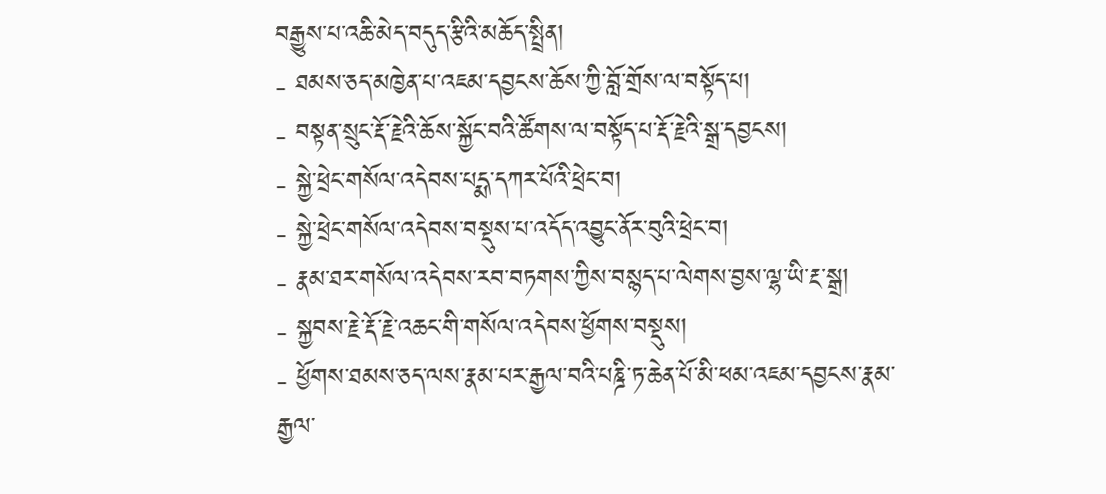བརྒྱུས་པ་འཆི་མེད་བདུད་རྩིའི་མཆོད་སྤྲིན།
- ཐམས་ཅད་མཁྱེན་པ་འཇམ་དབྱངས་ཆོས་ཀྱི་བློ་གྲོས་ལ་བསྟོད་པ།
- བསྟན་སྲུང་རྡོ་རྗེའི་ཆོས་སྐྱོང་བའི་ཚོགས་ལ་བསྟོད་པ་རྡོ་རྗེའི་སྒྲ་དབྱངས།
- སྐྱེ་ཕྲེང་གསོལ་འདེབས་པདྨ་དཀར་པོའི་ཕྲེང་བ།
- སྐྱེ་ཕྲེང་གསོལ་འདེབས་བསྡུས་པ་འདོད་འབྱུང་ནོར་བུའི་ཕྲེང་བ།
- རྣམ་ཐར་གསོལ་འདེབས་རབ་བཏགས་ཀྱིས་བསྙད་པ་ལེགས་བྱས་ལྷ་ཡི་རྔ་སྒྲ།
- སྐྱབས་རྗེ་རྡོ་རྗེ་འཆང་གི་གསོལ་འདེབས་ཕྱོགས་བསྡུས།
- ཕྱོགས་ཐམས་ཅད་ལས་རྣམ་པར་རྒྱལ་བའི་པཎྜི་ཏ་ཆེན་པོ་མི་ཕམ་འཇམ་དབྱངས་རྣམ་རྒྱལ་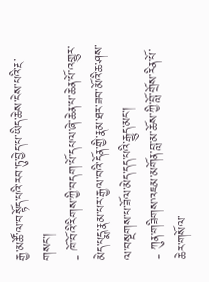རྒྱ་མཚོ་ལ་བསྟོད་པའི་རབ་ཏུ་བྱེད་པ་ཡིད་ཆེས་ངེས་པའི་རྔ་གསང་།
- ཁོ་བོའི་རིགས་ཀྱི་བདག་པོ་དཔལ་ཞེ་ཆེན་པ་ཆེན་པོ་འགྱུར་མེད་པདྨ་རྣམ་པར་རྒྱལ་བའི་དོན་གྱི་རྣམ་ཐར་ཟབ་མོའི་ཆ་ཤས་ལ་བསྔགས་པ་ཟོལ་མེད་དད་པའི་རྒྱུད་མང་།
- ཀུན་གཟིགས་འཇམ་མགོན་བླ་མ་ཆོས་ཀྱི་བློ་གྲོས་རིན་པོ་ཆེར་གསོལ་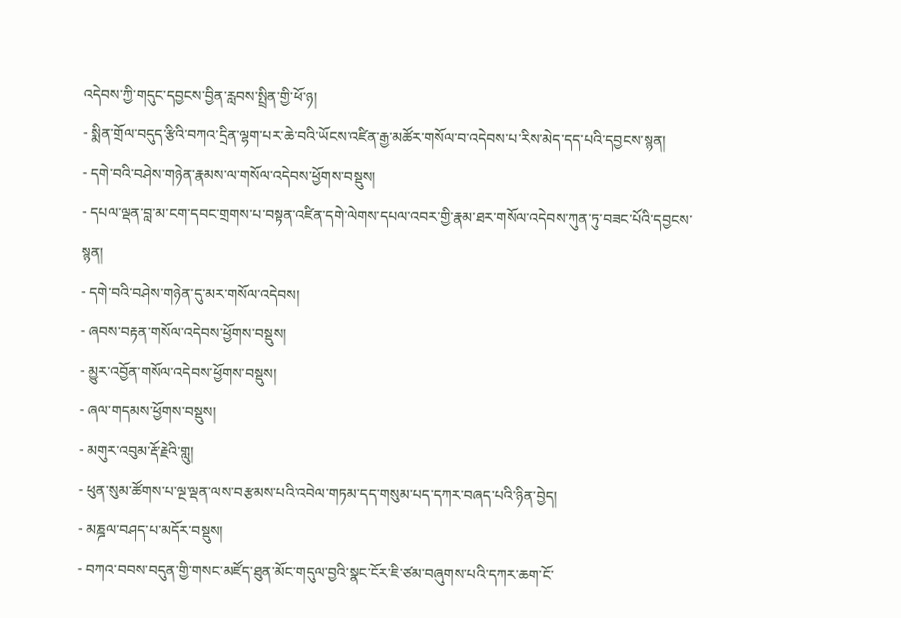འདེབས་ཀྱི་གདུང་དབྱངས་བྱིན་རླབས་སྤྲིན་གྱི་ཕོ་ཉ།
- སྨིན་གྲོལ་བདུད་རྩིའི་བཀའ་དྲིན་ལྷག་པར་ཆེ་བའི་ཡོངས་འཛིན་རྒྱ་མཚོར་གསོལ་བ་འདེབས་པ་རིས་མེད་དད་པའི་དབྱངས་སྙན།
- དགེ་བའི་བཤེས་གཉེན་རྣམས་ལ་གསོལ་འདེབས་ཕྱོགས་བསྡུས།
- དཔལ་ལྡན་བླ་མ་ངག་དབང་གྲགས་པ་བསྟན་འཛིན་དགེ་ལེགས་དཔལ་འབར་གྱི་རྣམ་ཐར་གསོལ་འདེབས་ཀུན་ཏུ་བཟང་པོའི་དབྱངས་སྙན།
- དགེ་བའི་བཤེས་གཉེན་དུ་མར་གསོལ་འདེབས།
- ཞབས་བརྟན་གསོལ་འདེབས་ཕྱོགས་བསྡུས།
- མྱུར་འབྱོན་གསོལ་འདེབས་ཕྱོགས་བསྡུས།
- ཞལ་གདམས་ཕྱོགས་བསྡུས།
- མགུར་འབུམ་རྡོ་རྗེའི་གླུ།
- ཕུན་སུམ་ཚོགས་པ་ལྔ་ལྡན་ལས་བརྩམས་པའི་འབེལ་གཏམ་དད་གསུམ་པད་དཀར་བཞད་པའི་ཉིན་བྱེད།
- མཎྜལ་བཤད་པ་མདོར་བསྡུས།
- བཀའ་བབས་བདུན་གྱི་གསང་མཛོད་ཐུན་མོང་གདུལ་བྱའི་སྣང་ངོར་ཇི་ཙམ་བཞུགས་པའི་དཀར་ཆག་ངོ་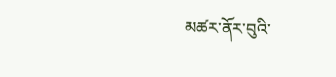མཚར་ནོར་བུའི་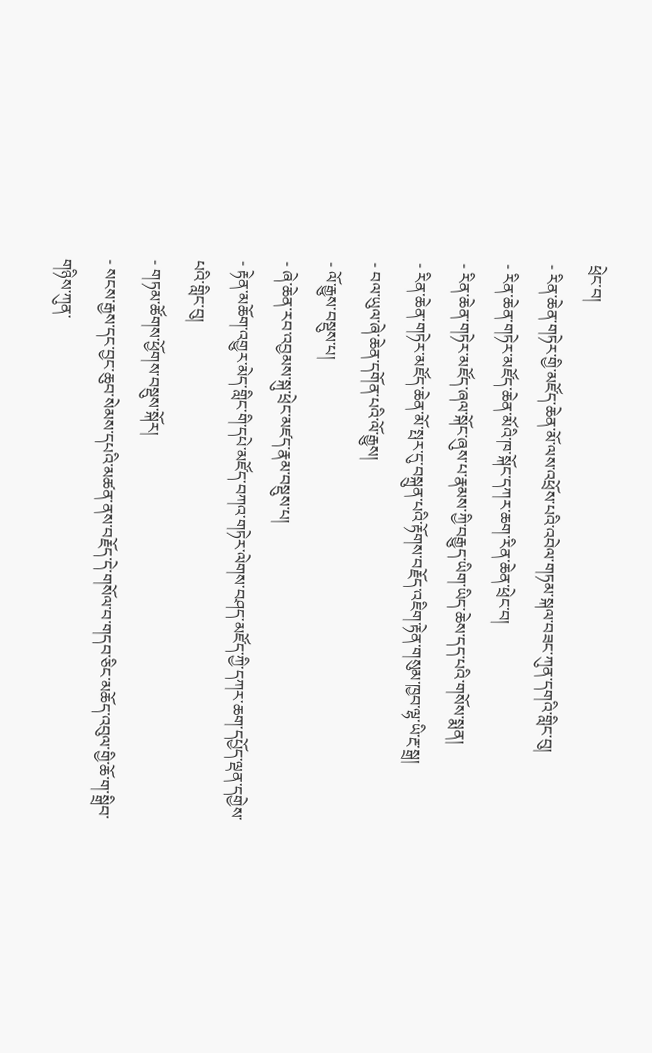ཕྲེང་བ།
- རིན་ཆེན་གཏེར་གྱི་མཛོད་ཆེན་མོ་ལས་འཕྲོས་པའི་འབེལ་གཏམ་སྐལ་བཟང་ཀུན་དགའི་གླིང་བུ།
- རིན་ཆེན་གཏེར་མཛོད་ཆེན་མོའི་ཁ་སྐོང་དཀར་ཆག་རིན་ཆེན་ཕྲེང་བ།
- རིན་ཆེན་གཏེར་མཛོད་ཞལ་སྐོང་ཞུས་པ་རྣམས་ཀྱི་བརྒྱུད་ཡིག་ཡིད་ཆེས་དད་པའི་གསོས་སྨན།
- རིན་ཆེན་གཏེར་མཛོད་ཆེན་མོ་སྤར་དུ་བསྐྲུན་པའི་རྟོགས་བརྗོད་འཇིག་རྟེན་གསུམ་ཁྱབ་ལྷ་ཡི་རྔ་སྒྲ།
- བལ་ཡུལ་ཞེ་ཆེན་དགོན་པའི་ལོ་རྒྱུས།
- ལོ་རྒྱུས་བསྡུས་པ།
- ཞེ་ཆེན་རབ་འབྱམས་སྐུ་ཕྲེང་མཛད་རྣམ་བསྡུས་པ།
- རྟེན་མཆོག་འགྱུར་མེད་གླིང་གི་དཔེ་མཛོད་བཀའ་གཏེར་ལེགས་བཤད་མཛོད་ཀྱི་དཀར་ཆག་དཔྱོད་ལྡན་དགྱེས་པའི་གླིང་བུ།
- གཏམ་ཚོགས་ཕྱོགས་བསྡུས་སྐོར།
- སངས་རྒྱས་དང་བྱང་ཆུབ་སེམས་དཔའི་མཚན་ནས་བརྗོད་དེ་གསོལ་བ་གདབ་ཅིང་མཆོད་འབུལ་གྱི་ཆོ་ག་སྒྲིབ་གཉིས་ཀུན་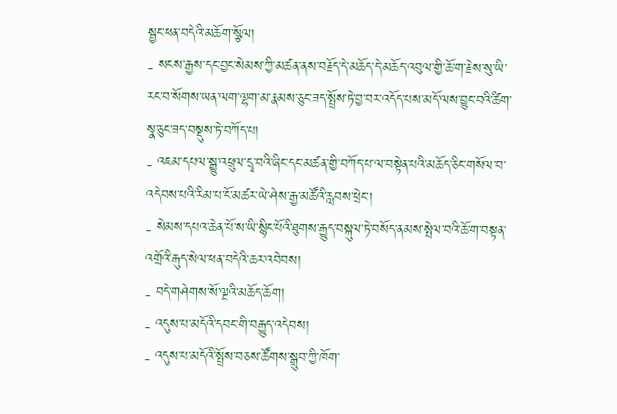སྦྱང་ཕན་བདེའི་མཆོག་སྩོལ།
- སངས་རྒྱས་དང་བྱང་སེམས་ཀྱི་མཚན་ནས་བརྗོད་དེ་མཆོད་དེ་མཆོད་འབུལ་གྱི་ཆོ་ག་རྗེས་སུ་ཡི་རང་བ་སོགས་ཡན་ལག་ལྷག་མ་རྣམས་ཅུང་ཟད་སྤྲོས་ཏེ་བྱ་བར་འདོད་པས་མདོ་ལས་བྱུང་བའི་ཚིག་སྣ་ཅུང་ཟད་བསྡུས་ཏེ་བཀོད་པ།
- འཇམ་དཔལ་སྒྱུ་འཕྲུལ་དྲྭ་བའི་ཞིང་དང་མཚན་གྱི་བཀོད་པ་ལ་བསྟེན་པའི་མཆོད་ཅིང་གསོལ་བ་འདེབས་པའི་རིམ་པ་ངོ་མཚར་ཡེ་ཤེས་རྒྱ་མཚོའི་རླབས་ཕྲེང་།
- སེམས་དཔའ་ཆེན་པོ་ས་ཡི་སྙིང་པོའི་ཐུགས་རྒྱུད་བསྐུལ་ཏེ་བསོད་ནམས་སྤེལ་བའི་ཆོ་ག་བསྟན་འགྲོའི་རྒུད་སེལ་ཕན་བདེའི་ཆར་འབེབས།
- བདེ་གཤེགས་སོ་ལྔའི་མཆོད་ཆོག།
- འདུས་པ་མདོའི་དབང་གི་བརྒྱུད་འདེབས།
- འདུས་པ་མདོའི་སྤྲོས་བཅས་ཚོགས་སྒྲུབ་ཀྱི་ཁོག་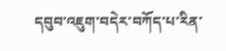དབུབ་འཇུག་བདེར་བཀོད་པ་རིན་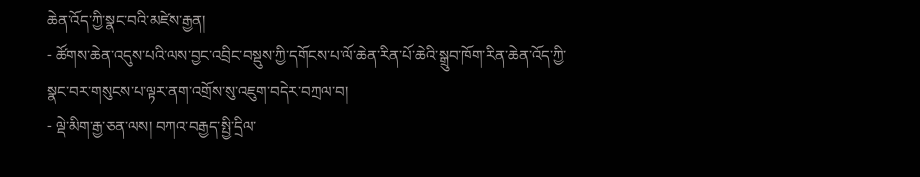ཆེན་འོད་ཀྱི་སྣང་བའི་མཛེས་རྒྱན།
- ཚོགས་ཆེན་འདུས་པའི་ལས་བྱང་འབྲིང་བསྡུས་ཀྱི་དགོངས་པ་ལོ་ཆེན་རིན་པོ་ཆེའི་སྒྲུབ་ཁོག་རིན་ཆེན་འོད་ཀྱི་སྣང་བར་གསུངས་པ་ལྟར་ནག་འགྲོས་སུ་འཇུག་བདེར་བཀྲལ་བ།
- ལྡེ་མིག་རྒྱ་ཅན་ལས། བཀའ་བརྒྱད་སྤྱི་དྲིལ་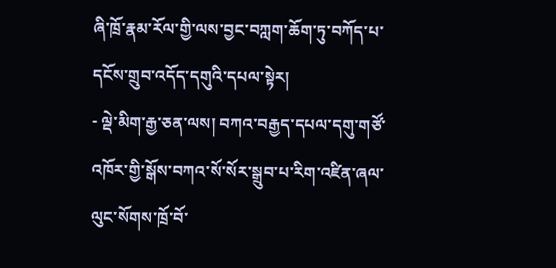ཞི་ཁྲོ་རྣམ་རོལ་གྱི་ལས་བྱང་བཀླག་ཆོག་ཏུ་བཀོད་པ་དངོས་གྲུབ་འདོད་དགུའི་དཔལ་སྟེར།
- ལྡེ་མིག་རྒྱ་ཅན་ལས། བཀའ་བརྒྱད་དཔལ་དགུ་གཙོ་འཁོར་གྱི་སྒོས་བཀའ་སོ་སོར་སྒྲུབ་པ་རིག་འཛིན་ཞལ་ལུང་སོགས་ཁྲོ་བོ་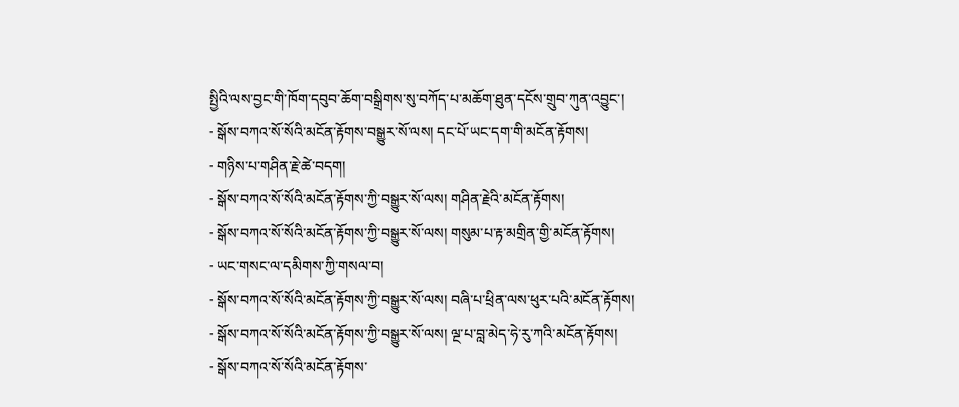སྤྱིའི་ལས་བྱང་གི་ཁོག་དབུབ་ཆོག་བསྒྲིགས་སུ་བཀོད་པ་མཆོག་ཐུན་དངོས་གྲུབ་ཀུན་འབྱུང་།
- སྒོས་བཀའ་སོ་སོའི་མངོན་རྟོགས་བསྒྱུར་སོ་ལས། དང་པོ་ཡང་དག་གི་མངོན་རྟོགས།
- གཉིས་པ་གཤིན་རྗེ་ཚེ་བདག།
- སྒོས་བཀའ་སོ་སོའི་མངོན་རྟོགས་ཀྱི་བསྒྱུར་སོ་ལས། གཤིན་རྗེའི་མངོན་རྟོགས།
- སྒོས་བཀའ་སོ་སོའི་མངོན་རྟོགས་ཀྱི་བསྒྱུར་སོ་ལས། གསུམ་པ་རྟ་མགྲིན་གྱི་མངོན་རྟོགས།
- ཡང་གསང་ལ་དམིགས་ཀྱི་གསལ་བ།
- སྒོས་བཀའ་སོ་སོའི་མངོན་རྟོགས་ཀྱི་བསྒྱུར་སོ་ལས། བཞི་པ་ཕྲིན་ལས་ཕུར་པའི་མངོན་རྟོགས།
- སྒོས་བཀའ་སོ་སོའི་མངོན་རྟོགས་ཀྱི་བསྒྱུར་སོ་ལས། ལྔ་པ་བླ་མེད་ཧེ་རུ་ཀའི་མངོན་རྟོགས།
- སྒོས་བཀའ་སོ་སོའི་མངོན་རྟོགས་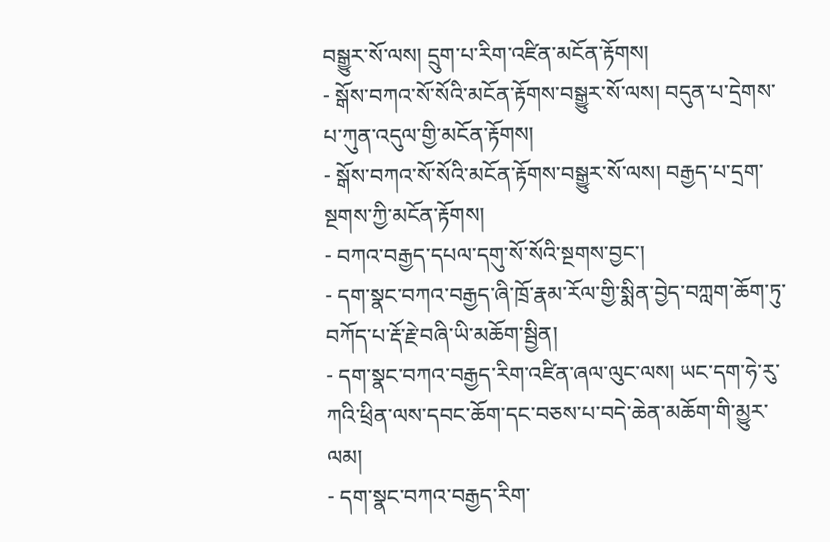བསྒྱུར་སོ་ལས། དྲུག་པ་རིག་འཛིན་མངོན་རྟོགས།
- སྒོས་བཀའ་སོ་སོའི་མངོན་རྟོགས་བསྒྱུར་སོ་ལས། བདུན་པ་དྲེགས་པ་ཀུན་འདུལ་གྱི་མངོན་རྟོགས།
- སྒོས་བཀའ་སོ་སོའི་མངོན་རྟོགས་བསྒྱུར་སོ་ལས། བརྒྱད་པ་དྲག་སྔགས་ཀྱི་མངོན་རྟོགས།
- བཀའ་བརྒྱད་དཔལ་དགུ་སོ་སོའི་སྔགས་བྱང་།
- དག་སྣང་བཀའ་བརྒྱད་ཞི་ཁྲོ་རྣམ་རོལ་གྱི་སྨིན་བྱེད་བཀླག་ཆོག་ཏུ་བཀོད་པ་རྡོ་རྗེ་བཞི་ཡི་མཆོག་སྦྱིན།
- དག་སྣང་བཀའ་བརྒྱད་རིག་འཛིན་ཞལ་ལུང་ལས། ཡང་དག་ཧེ་རུ་ཀའི་ཕྲིན་ལས་དབང་ཆོག་དང་བཅས་པ་བདེ་ཆེན་མཆོག་གི་མྱུར་ལམ།
- དག་སྣང་བཀའ་བརྒྱད་རིག་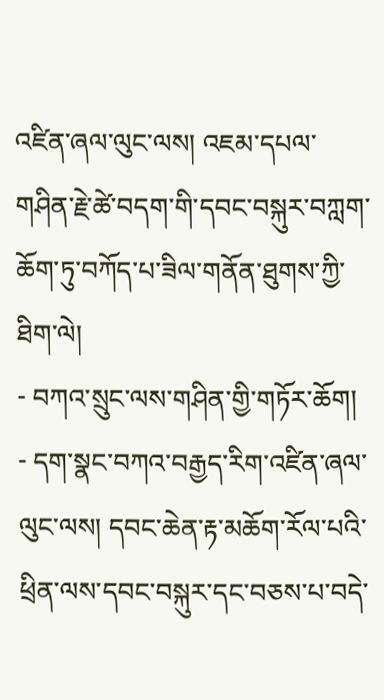འཛིན་ཞལ་ལུང་ལས། འཇམ་དཔལ་གཤིན་རྗེ་ཚེ་བདག་གི་དབང་བསྐུར་བཀླག་ཆོག་ཏུ་བཀོད་པ་ཟིལ་གནོན་ཐུགས་ཀྱི་ཐིག་ལེ།
- བཀའ་སྲུང་ལས་གཤིན་གྱི་གཏོར་ཆོག།
- དག་སྣང་བཀའ་བརྒྱད་རིག་འཛིན་ཞལ་ལུང་ལས། དབང་ཆེན་རྟ་མཆོག་རོལ་པའི་ཕྲིན་ལས་དབང་བསྐུར་དང་བཅས་པ་བདེ་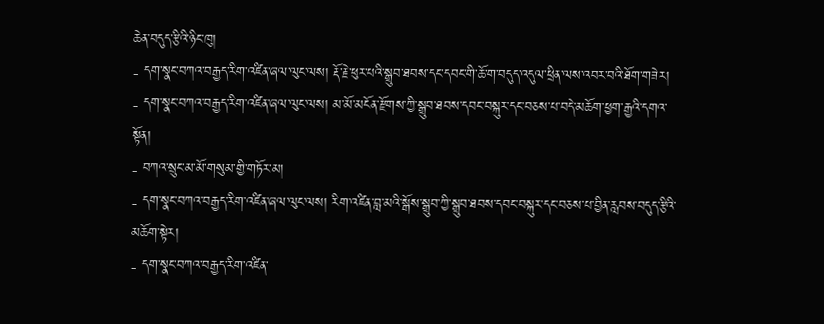ཆེན་བདུད་རྩིའི་ཉིང་ཁུ།
- དག་སྣང་བཀའ་བརྒྱད་རིག་འཛིན་ཞལ་ལུང་ལས། རྡོ་རྗེ་ཕུར་པའི་སྒྲུབ་ཐབས་དང་དབང་གི་ཆོ་ག་བདུད་འདུལ་ཕྲིན་ལས་འབར་བའི་ཐོག་གཟེར།
- དག་སྣང་བཀའ་བརྒྱད་རིག་འཛིན་ཞལ་ལུང་ལས། མ་མོ་མངོན་རྫོགས་ཀྱི་སྒྲུབ་ཐབས་དབང་བསྐུར་དང་བཅས་པ་བདེ་མཆོག་ཕྱག་རྒྱའི་དགའ་སྟོན།
- བཀའ་སྲུང་མ་མོ་གསུམ་གྱི་གཏོར་མ།
- དག་སྣང་བཀའ་བརྒྱད་རིག་འཛིན་ཞལ་ལུང་ལས། རིག་འཛིན་བླ་མའི་སྒོས་སྒྲུབ་ཀྱི་སྒྲུབ་ཐབས་དབང་བསྐུར་དང་བཅས་པ་བྱིན་རླབས་བདུད་རྩིའི་མཆོག་སྟེར།
- དག་སྣང་བཀའ་བརྒྱད་རིག་འཛིན་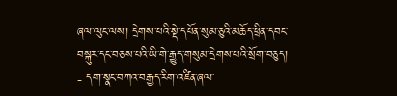ཞལ་ལུང་ལས། དྲེགས་པའི་སྡེ་དཔོན་སུམ་ཅུའི་མཆོད་ཕྲིན་དབང་བསྐུར་དང་བཅས་པའི་ཡི་གེ་རྒྱུད་གསུམ་དྲེགས་པའི་སྲོག་བཅུད།
- དག་སྣང་བཀའ་བརྒྱད་རིག་འཛིན་ཞལ་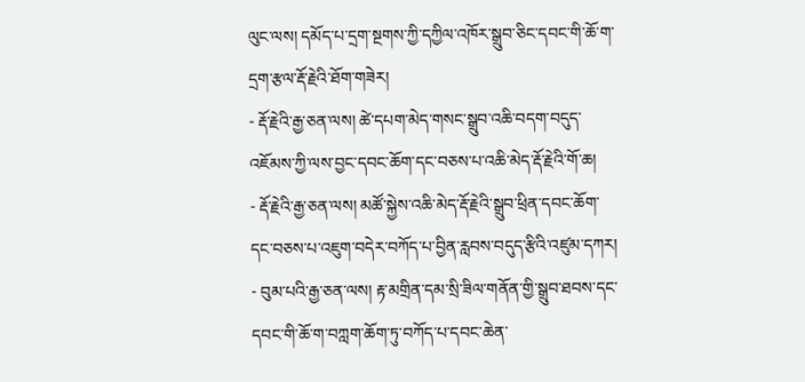ལུང་ལས། དམོད་པ་དྲག་སྔགས་ཀྱི་དཀྱིལ་འཁོར་སྒྲུབ་ཅིང་དབང་གི་ཆོ་ག་དྲག་རྩལ་རྡོ་རྗེའི་ཐོག་གཟེར།
- རྡོ་རྗེའི་རྒྱ་ཅན་ལས། ཚེ་དཔག་མེད་གསང་སྒྲུབ་འཆི་བདག་བདུད་འཇོམས་ཀྱི་ལས་བྱང་དབང་ཆོག་དང་བཅས་པ་འཆི་མེད་རྡོ་རྗེའི་གོ་ཆ།
- རྡོ་རྗེའི་རྒྱ་ཅན་ལས། མཚོ་སྐྱེས་འཆི་མེད་རྡོ་རྗེའི་སྒྲུབ་ཕྲིན་དབང་ཆོག་དང་བཅས་པ་འཇུག་བདེར་བཀོད་པ་བྱིན་རླབས་བདུད་རྩིའི་འཛུམ་དཀར།
- བུམ་པའི་རྒྱ་ཅན་ལས། རྟ་མགྲིན་དམ་སྲི་ཟིལ་གནོན་གྱི་སྒྲུབ་ཐབས་དང་དབང་གི་ཆོ་ག་བཀླག་ཆོག་ཏུ་བཀོད་པ་དབང་ཆེན་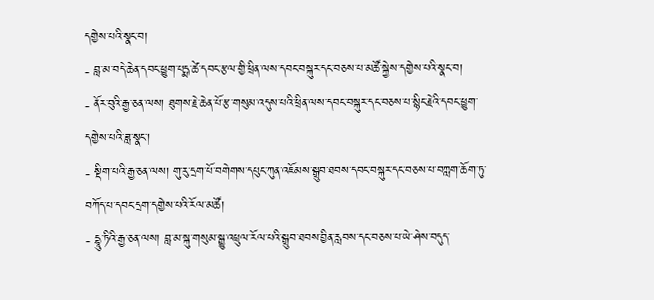དགྱེས་པའི་སྣང་བ།
- བླ་མ་བདེ་ཆེན་དབང་ཕྱུག་པདྨ་ཚེ་དབང་རྩལ་གྱི་ཕྲིན་ལས་དབང་བསྐུར་དང་བཅས་པ་མཚོ་སྐྱེས་དགྱེས་པའི་སྣང་བ།
- ནོར་བུའི་རྒྱ་ཅན་ལས། ཐུགས་རྗེ་ཆེན་པོ་རྩ་གསུམ་འདུས་པའི་ཕྲིན་ལས་དབང་བསྐུར་དང་བཅས་པ་སྙིང་རྗེའི་དབང་ཕྱུག་དགྱེས་པའི་ཟླ་སྣང་།
- སྡིག་པའི་རྒྱ་ཅན་ལས། གུ་རུ་དྲག་པོ་བགེགས་དཔུང་ཀུན་འཇོམས་སྒྲུབ་ཐབས་དབང་བསྐུར་དང་བཅས་པ་བཀླག་ཆོག་ཏུ་བཀོད་པ་དབང་དྲག་དགྱེས་པའི་རོལ་མཚོ།
- དྷཱུ་ཏིའི་རྒྱ་ཅན་ལས། བླ་མ་སྐུ་གསུམ་སྒྱུ་འཕྲུལ་རོལ་པའི་སྒྲུབ་ཐབས་བྱིན་རླབས་དང་བཅས་པ་ཡེ་ཤེས་བདུད་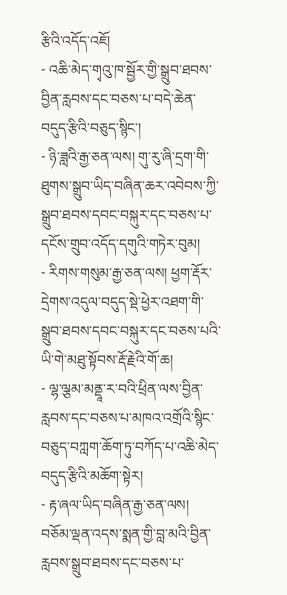རྩིའི་འདོད་འཇོ།
- འཆི་མེད་གྭའུ་ཁ་སྦྱོར་གྱི་སྒྲུབ་ཐབས་བྱིན་རླབས་དང་བཅས་པ་བདེ་ཆེན་བདུད་རྩིའི་བཅུད་སྙིང་།
- ཉི་ཟླའི་རྒྱ་ཅན་ལས། གུ་རུ་ཞི་དྲག་གི་ཐུགས་སྒྲུབ་ཡིད་བཞིན་ཆར་འབེབས་ཀྱི་སྒྲུབ་ཐབས་དབང་བསྐུར་དང་བཅས་པ་དངོས་གྲུབ་འདོད་དགུའི་གཏེར་བུམ།
- རིགས་གསུམ་རྒྱ་ཅན་ལས། ཕྱག་རྡོར་དྲེགས་འདུལ་བདུད་སྡེ་ཕྱེར་འཐག་གི་སྒྲུབ་ཐབས་དབང་བསྐུར་དང་བཅས་པའི་ཡི་གེ་མཐུ་སྟོབས་རྡོ་རྗེའི་གོ་ཆ།
- ལྷ་ལྕམ་མནྡཱ་ར་བའི་ཕྲིན་ལས་བྱིན་རླབས་དང་བཅས་པ་མཁའ་འགྲོའི་སྙིང་བཅུད་བཀླག་ཆོག་ཏུ་བཀོད་པ་འཆི་མེད་བདུད་རྩིའི་མཆོག་སྟེར།
- རྟ་ཞལ་ཡིད་བཞིན་རྒྱ་ཅན་ལས། བཅོམ་ལྡན་འདས་སྨན་གྱི་བླ་མའི་བྱིན་རླབས་སྒྲུབ་ཐབས་དང་བཅས་པ་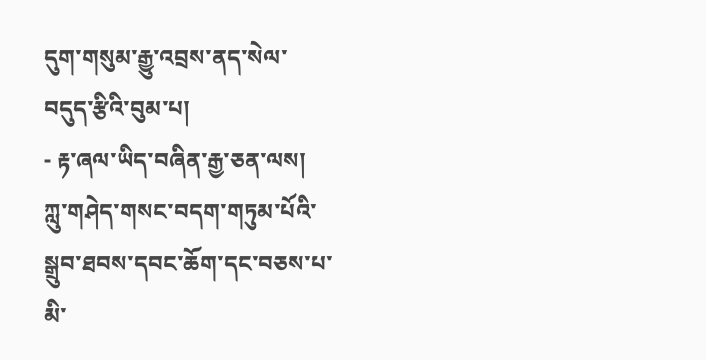དུག་གསུམ་རྒྱུ་འབྲས་ནད་སེལ་བདུད་རྩིའི་བུམ་པ།
- རྟ་ཞལ་ཡིད་བཞིན་རྒྱ་ཅན་ལས། ཀླུ་གཤེད་གསང་བདག་གཏུམ་པོའི་སྒྲུབ་ཐབས་དབང་ཆོག་དང་བཅས་པ་མི་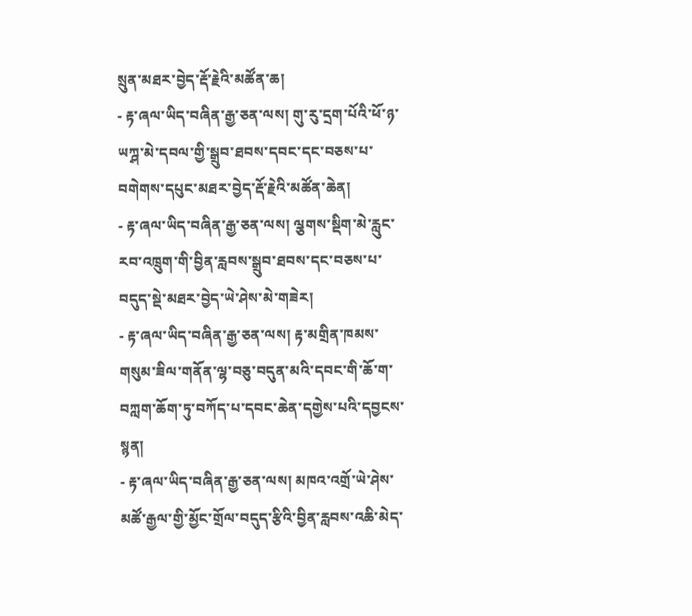སྲུན་མཐར་བྱེད་རྡོ་རྗེའི་མཚོན་ཆ།
- རྟ་ཞལ་ཡིད་བཞིན་རྒྱ་ཅན་ལས། གུ་རུ་དྲག་པོའི་ཕོ་ཉ་ཡཀྴ་མེ་དབལ་གྱི་སྒྲུབ་ཐབས་དབང་དང་བཅས་པ་བགེགས་དཔུང་མཐར་བྱེད་རྡོ་རྗེའི་མཚོན་ཆེན།
- རྟ་ཞལ་ཡིད་བཞིན་རྒྱ་ཅན་ལས། ལྕགས་སྡིག་མེ་རླུང་རབ་འཁྲུག་གི་བྱིན་རླབས་སྒྲུབ་ཐབས་དང་བཅས་པ་བདུད་སྡེ་མཐར་བྱེད་ཡེ་ཤེས་མེ་གཟེར།
- རྟ་ཞལ་ཡིད་བཞིན་རྒྱ་ཅན་ལས། རྟ་མགྲིན་ཁམས་གསུམ་ཟིལ་གནོན་ལྷ་བཅུ་བདུན་མའི་དབང་གི་ཆོ་ག་བཀླག་ཆོག་ཏུ་བཀོད་པ་དབང་ཆེན་དགྱེས་པའི་དབྱངས་སྙན།
- རྟ་ཞལ་ཡིད་བཞིན་རྒྱ་ཅན་ལས། མཁའ་འགྲོ་ཡེ་ཤེས་མཚོ་རྒྱལ་གྱི་མྱོང་གྲོལ་བདུད་རྩིའི་བྱིན་རླབས་འཆི་མེད་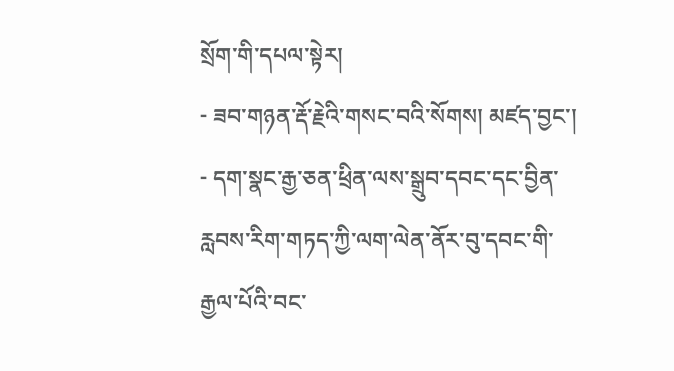སྲོག་གི་དཔལ་སྟེར།
- ཟབ་གཉན་རྡོ་རྗེའི་གསང་བའི་སོགས། མཛད་བྱང་།
- དག་སྣང་རྒྱ་ཅན་ཕྲིན་ལས་སྒྲུབ་དབང་དང་བྱིན་རླབས་རིག་གཏད་ཀྱི་ལག་ལེན་ནོར་བུ་དབང་གི་རྒྱལ་པོའི་བང་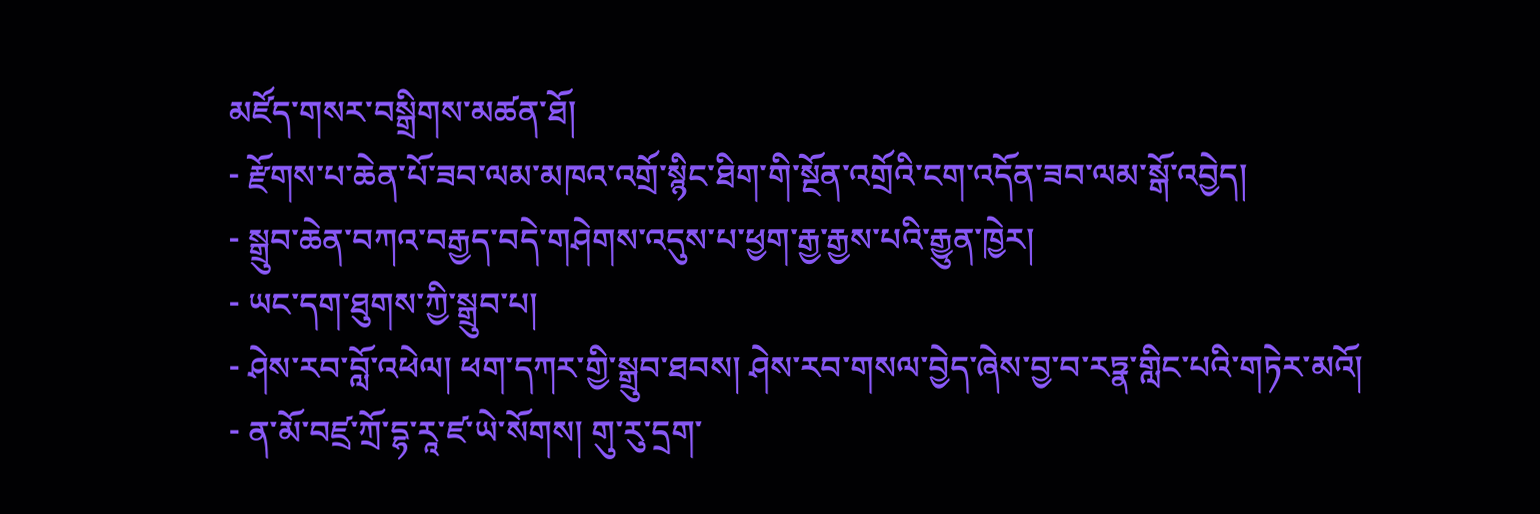མཛོད་གསར་བསྒྲིགས་མཚན་ཐོ།
- རྫོགས་པ་ཆེན་པོ་ཟབ་ལམ་མཁའ་འགྲོ་སྙིང་ཐིག་གི་སྔོན་འགྲོའི་ངག་འདོན་ཟབ་ལམ་སྒོ་འབྱེད།
- སྒྲུབ་ཆེན་བཀའ་བརྒྱད་བདེ་གཤེགས་འདུས་པ་ཕྱག་རྒྱ་རྒྱས་པའི་རྒྱུན་ཁྱེར།
- ཡང་དག་ཐུགས་ཀྱི་སྒྲུབ་པ།
- ཤེས་རབ་བློ་འཕེལ། ཕག་དཀར་གྱི་སྒྲུབ་ཐབས། ཤེས་རབ་གསལ་བྱེད་ཞེས་བྱ་བ་རཏྣ་གླིང་པའི་གཏེར་མའོ།
- ན་མོ་བཛྲ་ཀྲོ་དྷ་རཱ་ཛ་ཡེ་སོགས། གུ་རུ་དྲག་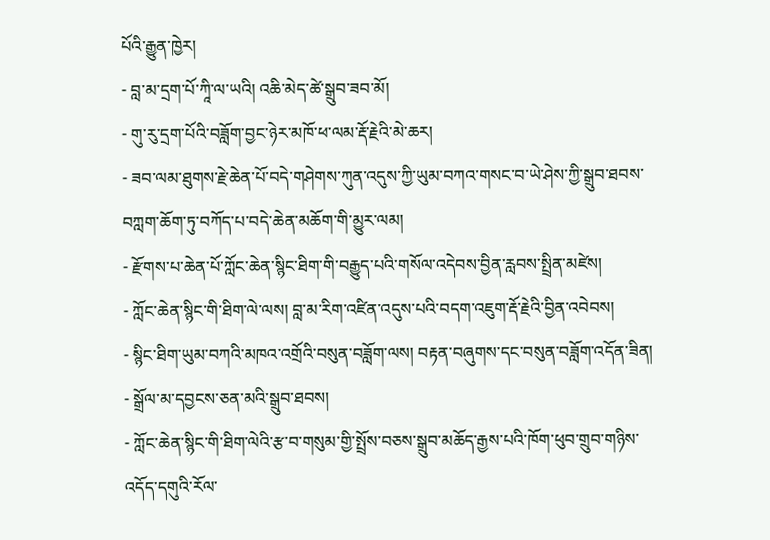པོའི་རྒྱུན་ཁྱེར།
- བླ་མ་དྲག་པོ་ཀཱི་ལ་ཡའི། འཆི་མེད་ཚེ་སྒྲུབ་ཟབ་མོ།
- གུ་རུ་དྲག་པོའི་བཟློག་བྱང་ཉེར་མཁོ་ཕ་ལམ་རྡོ་རྗེའི་མེ་ཆར།
- ཟབ་ལམ་ཐུགས་རྗེ་ཆེན་པོ་བདེ་གཤེགས་ཀུན་འདུས་ཀྱི་ཡུམ་བཀའ་གསང་བ་ཡེ་ཤེས་ཀྱི་སྒྲུབ་ཐབས་བཀླག་ཆོག་ཏུ་བཀོད་པ་བདེ་ཆེན་མཆོག་གི་མྱུར་ལམ།
- རྫོགས་པ་ཆེན་པོ་ཀློང་ཆེན་སྙིང་ཐིག་གི་བརྒྱུད་པའི་གསོལ་འདེབས་བྱིན་རླབས་སྤྲིན་མཛེས།
- ཀློང་ཆེན་སྙིང་གི་ཐིག་ལེ་ལས། བླ་མ་རིག་འཛིན་འདུས་པའི་བདག་འཇུག་རྡོ་རྗེའི་བྱིན་འབེབས།
- སྙིང་ཐིག་ཡུམ་བཀའི་མཁའ་འགྲོའི་བསུན་བཟློག་ལས། བརྟན་བཞུགས་དང་བསུན་བཟློག་འདོན་ཟིན།
- སྒྲོལ་མ་དབྱངས་ཅན་མའི་སྒྲུབ་ཐབས།
- ཀློང་ཆེན་སྙིང་གི་ཐིག་ལེའི་རྩ་བ་གསུམ་གྱི་སྤྲོས་བཅས་སྒྲུབ་མཆོད་རྒྱས་པའི་ཁོག་ཕུབ་གྲུབ་གཉིས་འདོད་དགུའི་རོལ་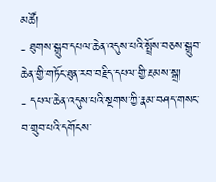མཚོ།
- ཐུགས་སྒྲུབ་དཔལ་ཆེན་འདུས་པའི་སྤྲོས་བཅས་སྒྲུབ་ཆེན་གྱི་གཏོང་ཐུན་རབ་བརྗིད་དཔལ་གྱི་རྔམས་སྒྲ།
- དཔལ་ཆེན་འདུས་པའི་སྔགས་ཀྱི་རྣམ་བཤད་གསང་བ་གྲུབ་པའི་དགོངས་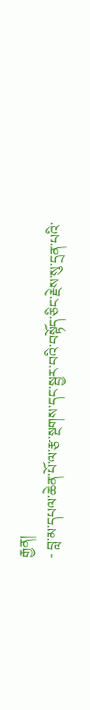རྒྱན།
- བླ་མ་དཔལ་ཆེན་པོ་ལ་རྩ་སྔགས་དང་སྦྱར་བའི་བསྟོད་ཅིང་རྗེས་སུ་དྲན་པའི་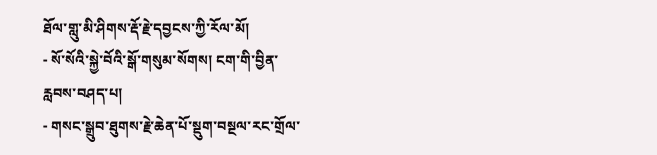ཐོལ་གླུ་མི་ཤིགས་རྡོ་རྗེ་དབྱངས་ཀྱི་རོལ་མོ།
- སོ་སོའི་སྐྱེ་བོའི་སྒོ་གསུམ་སོགས། ངག་གི་བྱིན་རླབས་བཤད་པ།
- གསང་སྒྲུབ་ཐུགས་རྗེ་ཆེན་པོ་སྡུག་བསྔལ་རང་གྲོལ་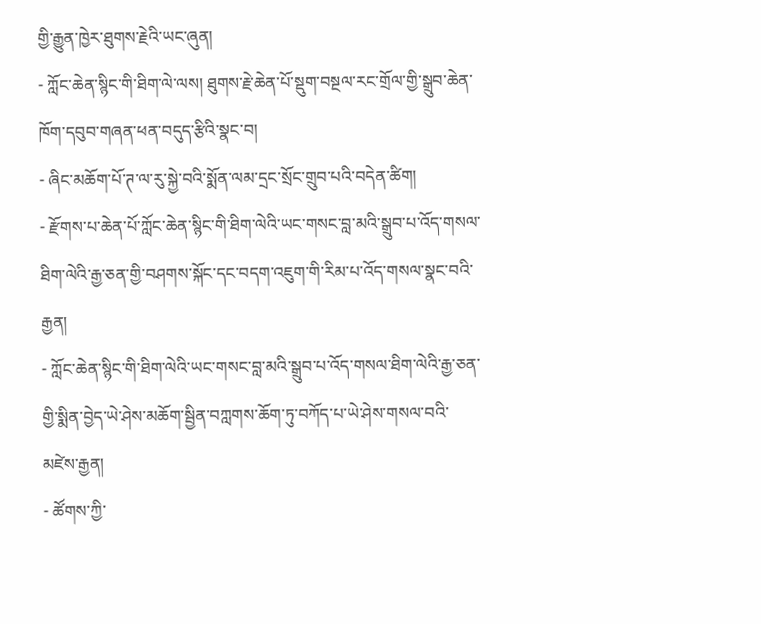གྱི་རྒྱུན་ཁྱེར་ཐུགས་རྗེའི་ཡང་ཞུན།
- ཀློང་ཆེན་སྙིང་གི་ཐིག་ལེ་ལས། ཐུགས་རྗེ་ཆེན་པོ་སྡུག་བསྔལ་རང་གྲོལ་གྱི་སྒྲུབ་ཆེན་ཁོག་དབུབ་གཞན་ཕན་བདུད་རྩིའི་སྣང་བ།
- ཞིང་མཆོག་པོ་ཊ་ལ་རུ་སྐྱེ་བའི་སྨོན་ལམ་དྲང་སྲོང་གྲུབ་པའི་བདེན་ཚིག།
- རྫོགས་པ་ཆེན་པོ་ཀློང་ཆེན་སྙིང་གི་ཐིག་ལེའི་ཡང་གསང་བླ་མའི་སྒྲུབ་པ་འོད་གསལ་ཐིག་ལེའི་རྒྱ་ཅན་གྱི་བཤགས་སྐོང་དང་བདག་འཇུག་གི་རིམ་པ་འོད་གསལ་སྣང་བའི་རྒྱན།
- ཀློང་ཆེན་སྙིང་གི་ཐིག་ལེའི་ཡང་གསང་བླ་མའི་སྒྲུབ་པ་འོད་གསལ་ཐིག་ལེའི་རྒྱ་ཅན་གྱི་སྨིན་བྱེད་ཡེ་ཤེས་མཆོག་སྦྱིན་བཀླགས་ཆོག་ཏུ་བཀོད་པ་ཡེ་ཤེས་གསལ་བའི་མཛེས་རྒྱན།
- ཚོགས་ཀྱི་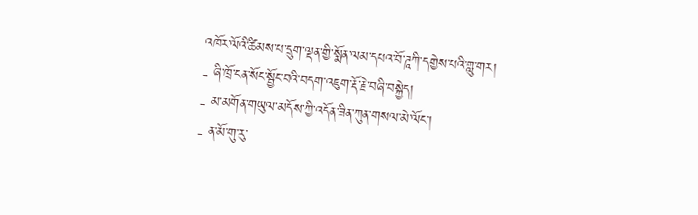འཁོར་ལོའི་ཚིམས་པ་དྲུག་ལྡན་གྱི་སྨོན་ལམ་དཔའ་བོ་ཌཱཀི་དགྱེས་པའི་གླུ་གར།
- ཞི་ཁྲོ་ངན་སོང་སྦྱོང་བའི་བདག་འཇུག་རྡོ་རྗེ་བཞི་བསྐྱེད།
- མ་མགོན་གཡུལ་མདོས་ཀྱི་འདོན་ཟིན་ཀུན་གསལ་མེ་ལོང་།
- ན་མོ་གུ་རུ་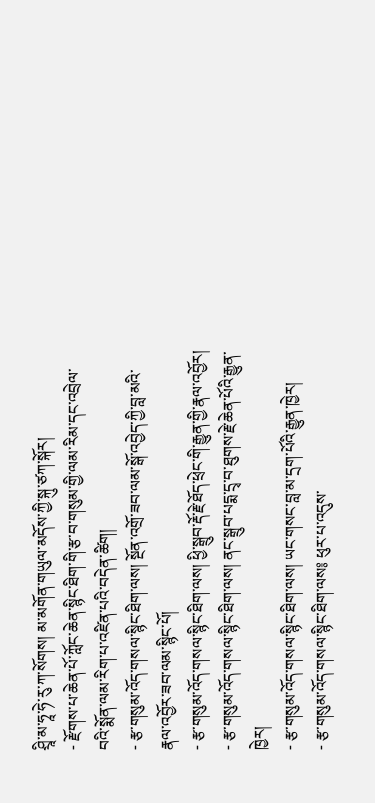ཤྲཱི་མ་ཧཱ་ཧེ་རུ་ཀ་སོགས། མ་མགོན་གཡུལ་མདོས་ཀྱི་སྐུ་ཙཀ་སྐོར།
- རྫོགས་པ་ཆེན་པོ་ཀློང་ཆེན་སྙིང་ཐིག་གི་རྩ་བ་གསུམ་གྱི་ལམ་རིམ་དང་འབྲེལ་བའི་སྨོན་ལམ་རིག་པ་འཛིན་པའི་བདེན་ཚིག།
- རྩ་གསུམ་འོད་གསལ་སྙིང་ཐིག་ལས། སྔོན་འགྲོ་ཟབ་ལམ་སྒོ་འབྱེད་ཀྱི་བླ་མའི་རྣལ་འབྱོར་ཟབ་ལམ་སྙིང་པོ།
- རྩ་གསུམ་འོད་གསལ་སྙིང་ཐིག་ལས། ཕྱི་སྒྲུབ་རྡོ་རྗེ་ཐོད་ཕྲེང་གི་རྒྱུན་གྱི་རྣལ་འབྱོར།
- རྩ་གསུམ་འོད་གསལ་སྙིང་ཐིག་ལས། ནང་སྒྲུབ་པདྨ་དྲྭ་བ་ཐུགས་རྗེ་ཆེན་པོའི་རྒྱུན་ཁྱེར།
- རྩ་གསུམ་འོད་གསལ་སྙིང་ཐིག་ལས། ཡང་གསང་བླ་མ་དྲག་པོའི་རྒྱུན་ཁྱེར།
- རྩ་གསུམ་འོད་གསལ་སྙིང་ཐིག་ལས༔ ཕུར་པ་འདུས་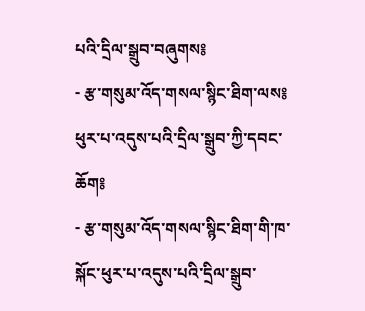པའི་དྲིལ་སྒྲུབ་བཞུགས༔
- རྩ་གསུམ་འོད་གསལ་སྙིང་ཐིག་ལས༔ ཕུར་པ་འདུས་པའི་དྲིལ་སྒྲུབ་ཀྱི་དབང་ཆོག༔
- རྩ་གསུམ་འོད་གསལ་སྙིང་ཐིག་གི་ཁ་སྐོང་ཕུར་པ་འདུས་པའི་དྲིལ་སྒྲུབ་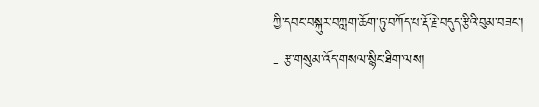ཀྱི་དབང་བསྐུར་བཀླག་ཆོག་ཏུ་བཀོད་པ་རྡོ་རྗེ་བདུད་རྩིའི་བུམ་བཟང་།
- རྩ་གསུམ་འོད་གསལ་སྙིང་ཐིག་ལས།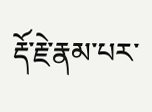རྡོ་རྗེ་རྣམ་པར་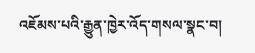འཇོམས་པའི་རྒྱུན་ཁྱེར་འོད་གསལ་སྣང་བ།